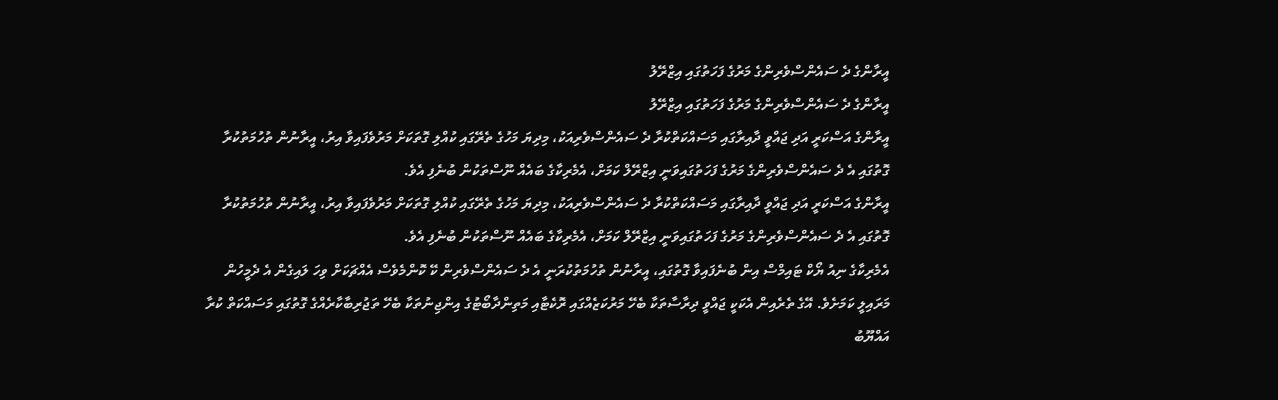އީރާންގެ ދެ ސައެންސްވެރިންގެ މަރުގެ ފަހަތުގައި އިޒްރޭލު
އީރާންގެ ދެ ސައެންސްވެރިންގެ މަރުގެ ފަހަތުގައި އިޒްރޭލު
އީރާންގެ އަސްކަރީ އަދި ޖައްވީ ދާއިރާގައި މަސައްކަތްކުރާ ދެ ސައެންސްވެރިއަކު، މިދިޔަ މަހުގެ ތެރޭގައި ކުއްލި ގޮތަކަށް މަރުވެފައިވާ އިރު، އީރާނުން ތުހުމަތުކުރާ ގޮތުގައި އެ ދެ ސައެންސްވެރިންގެ މަރުގެ ފަހަތުގައިވަނީ އިޒްރޭލް ކަމަށް، އެމެރިކާގެ ބައެއް ނޫސްތަކުން ބުނެފި އެވެ.
އީރާންގެ އަސްކަރީ އަދި ޖައްވީ ދާއިރާގައި މަސައްކަތްކުރާ ދެ ސައެންސްވެރިއަކު، މިދިޔަ މަހުގެ ތެރޭގައި ކުއްލި ގޮތަކަށް މަރުވެފައިވާ އިރު، އީރާނުން ތުހުމަތުކުރާ ގޮތުގައި އެ ދެ ސައެންސްވެރިންގެ މަރުގެ ފަހަތުގައިވަނީ އިޒްރޭލް ކަމަށް، އެމެރިކާގެ ބައެއް ނޫސްތަކުން ބުނެފި އެވެ.
އެމެރިކާގެ ނިއު ޔޯކް ޓައިމްސް އިން ބުނެފައިވާ ގޮތުގައި، އީރާނުން ތުހުމަތުކުރަނީ އެ ދެ ސައެންސްވެރިން ކޭ ކޮންމެވެސް އެއްޗަކަށް ވިހަ ލައިގެން އެ ދެމީހުން މަރައިލީ ކަމަށެވެ. އޭގެ ތެރެއިން އެކަކީ ޖައްވީ ދިރާސާތަކާ ބެހޭ މަރުކަޒެއްގައި ރޮކެޓާއި މަތިންދާބޯޓުގެ އިންޖިނުތަކާ ބެހޭ ތަޖުރިބާކާރެއްގެ ގޮތުގައި މަސައްކަތް ކުރާ އައްޔޫބު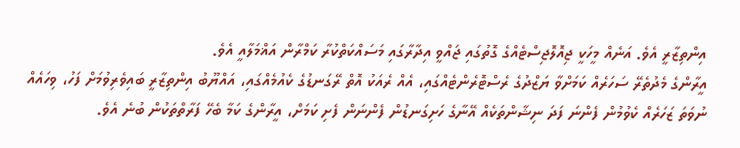އިންތިޒާރީ އެވެ. އަނެއް މީހަކީ ޖިއޮލޮޖިސްޓެއްގެ ގޮތުގައި ޖައްވީ އިދާރާގައި މަސައްކަތްކުރާ ކަމްރާން އަޣްމަލާއީ އެވެ.
އީރާންގެ މެދުތެރޭ ސަހަރެއް ކަމަށްވާ ޔަޒްދުގެ ރެސްޓޮރެންޓެއްގައި، އެއް ރެއަކު އޮތް ރޭގަނޑުގެ ކެއުމެއްގައި، އައްޔޫބު އިންތިޒާރީ ބައިވެރިވުމަށް ފަހު، ވިހައެއް ނުވަތަ ޒަހަރެއް ކެވުމުން ފެންނަ ފަދަ ނިޝާންތަކެއް އޭނާގެ ހަށިގަނޑުން ފެންނަން ފެށި ކަމަށް، އީރާންގެ ކަމާ ބެހޭ ފަރާތްތަކުން ބުނެ އެވެ.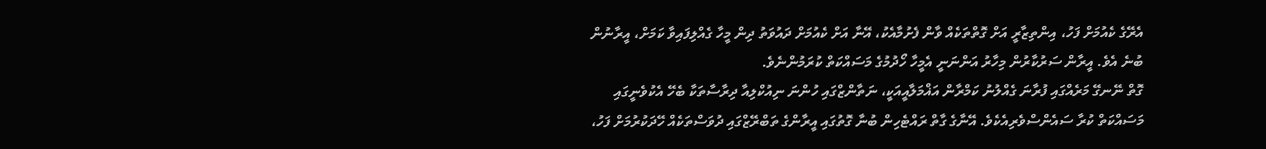އެރޭގެ ކެއުމަށް ފަހު، އިންތިޒާރީ އަށް ގޮތްތަކެއް ވާން ފެށުމާއެކު، އޭނާ އަށް ކެއުމަށް ދައުވަތު ދިން މީހާ ގެއްލިފައިވާ ކަމަށް، އީރާނުން ބުނެ އެވެ. އީރާން ސަރުކާރުން މިހާރު އަންނަނީ އެމީހާ ހޯދުމުގެ މަސައްކަތް ކުރަމުންނެވެ.
ގޮތް ނޭނގޭ މަރެއްގައި ފުރާނަ ގެއްލުނު ކަމްރާން އަޣްމަލާއީއަކީ، ނަތާންޒްގައި ހުންނަ ނިއުކްލިއާ ދިރާސާތަކާ ބެހޭ އެކުވެނީގައި މަސައްކަތް ކުރާ ސައެންސްވެރިއެކެވެ. އޭނާގެ ގާތް ރައްޓެހިން ބުނާ ގޮތުގައި އީރާންގެ ތަބްރޭޒްގައި ދުވަސްތަކެއް ހޭދަކުރުމަށް ފަހު،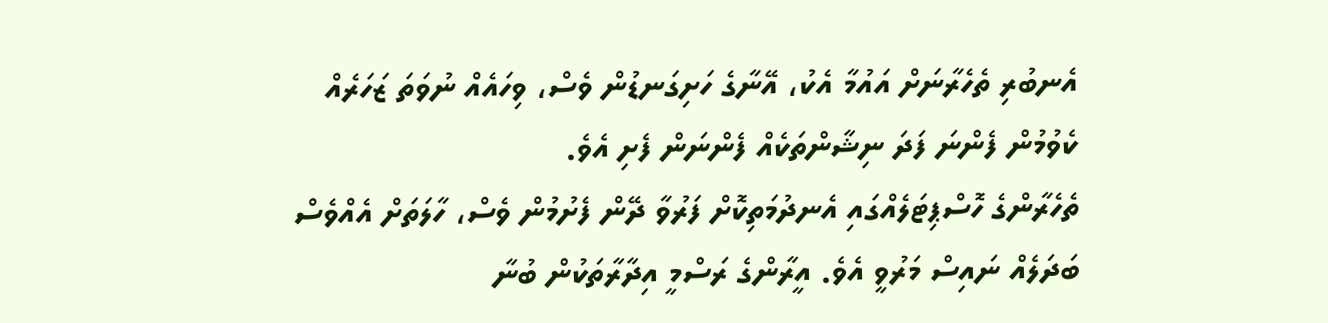އެނބުރި ތެހެރާނަށް އައުމާ އެކު، އޭނާގެ ހަށިގަނޑުން ވެސް، ވިހައެއް ނުވަތަ ޒަހަރެއް ކެވުމުން ފެންނަ ފަދަ ނިޝާންތަކެއް ފެންނަން ފެށި އެވެ.
ތެހެރާންގެ ހޮސްޕިޓަލެއްގައި އެނދުމަތިކޮށް ފަރުވާ ދޭން ފެށުމުން ވެސް، ހާލަތަށް އެއްވެސް ބަދަލެއް ނައިސް މަރުވީ އެވެ. އީރާންގެ ރަސްމީ އިދާރާތަކުން ބުނާ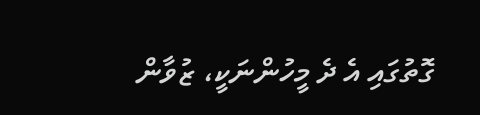ގޮތުގައި އެ ދެ މީހުންނަކީ، ޒުވާން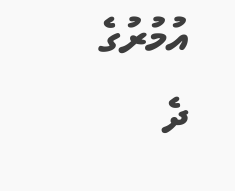އުމުރުގެ ދެ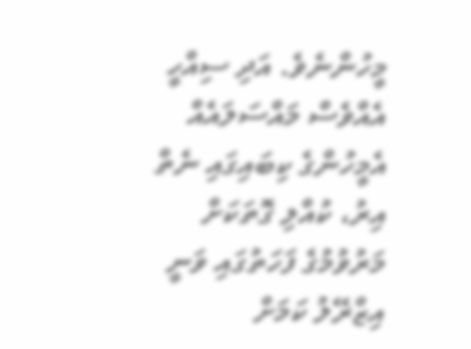މީހުންނެވެ. އަދި ސިއްހީ އެއްވެސް މައްސަލައެއް އެމީހުންގެ ކިބައިގައި ނެތް އިރު، ކުއްލި ގޮތަކަށް މަރުވުމުގެ ފަހަތުގައި ވަނީ އިޒްރޭލު ކަމަށް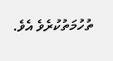ތުހުމަތުކުރެވެ އެވެ.